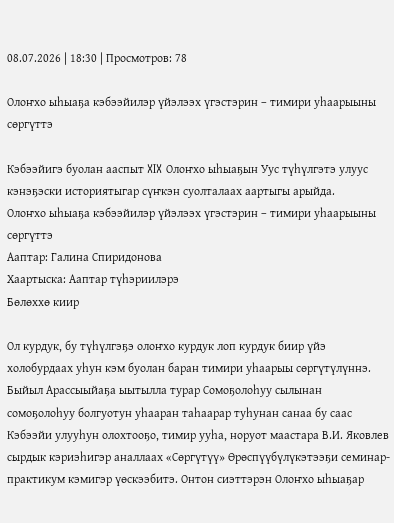08.07.2026 | 18:30 | Просмотров: 78

Олоҥхо ыһыаҕа кэбээйилэр үйэлээх үгэстэрин – тимири уһаарыыны сөргүттэ

Кэбээйигэ буолан ааспыт XIX Олоҥхо ыһыаҕын Уус түһүлгэтэ улуус кэнэҕэски историятыгар сүҥкэн суолталаах аартыгы арыйда.
Олоҥхо ыһыаҕа кэбээйилэр үйэлээх үгэстэрин – тимири уһаарыыны сөргүттэ
Ааптар: Галина Спиридонова
Хаартыска: Ааптар түһэриилэрэ
Бөлөххө киир

Ол курдук, бу түһүлгэҕэ олоҥхо курдук лоп курдук биир үйэ холобурдаах уһун кэм буолан баран тимири уһаарыы сөргүтүлүннэ. Быйыл Арассыыйаҕа ыытылла турар Сомоҕолоһуу сылынан сомоҕолоһуу болгуотун уһааран таһаарар туһунан санаа бу саас Кэбээйи улууһун олохтооҕо, тимир ууһа, норуот маастара В.И. Яковлев сырдык кэриэһигэр аналлаах «Сөргүтүү» Өрөспүүбүлүкэтээҕи семинар-практикум кэмигэр үөскээбитэ. Онтон сиэттэрэн Олоҥхо ыһыаҕар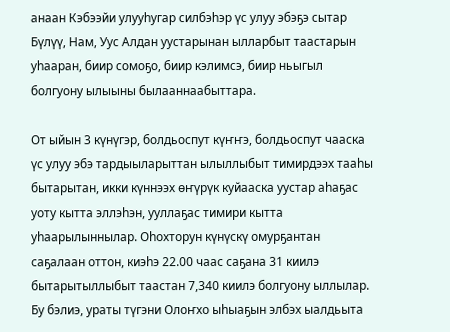анаан Кэбээйи улууһугар силбэһэр үс улуу эбэҕэ сытар Бүлүү, Нам, Уус Алдан уустарынан ылларбыт таастарын уһааран, биир сомоҕо, биир кэлимсэ, биир ньыгыл болгуону ылыыны былааннаабыттара.

От ыйын 3 күнүгэр, болдьоспут күҥҥэ, болдьоспут чааска үс улуу эбэ тардыыларыттан ылыллыбыт тимирдээх тааһы бытарытан, икки күннээх өҥүрүк куйааска уустар аһаҕас уоту кытта эллэһэн, ууллаҕас тимири кытта уһаарылыннылар. Оһохторун күнүскү омурҕантан саҕалаан оттон, киэһэ 22.00 чаас саҕана 31 киилэ бытарытыллыбыт таастан 7,340 киилэ болгуону ыллылар. Бу бэлиэ, ураты түгэни Олоҥхо ыһыаҕын элбэх ыалдьыта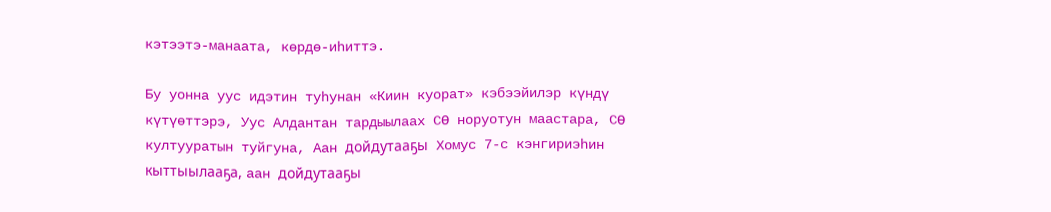кэтээтэ-манаата, көрдө-иһиттэ.

Бу уонна уус идэтин туһунан «Киин куорат» кэбээйилэр күндү күтүөттэрэ, Уус Алдантан тардыылаах СӨ норуотун маастара, СӨ култууратын туйгуна, Аан дойдутааҕы Хомус 7-с кэнгириэһин кыттыылааҕа, аан дойдутааҕы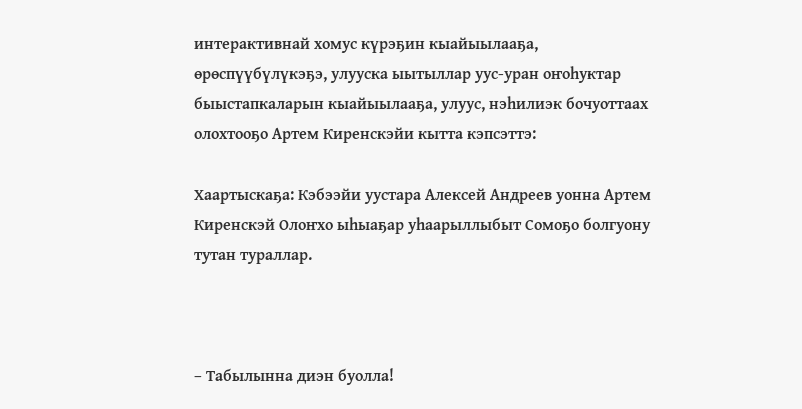интерактивнай хомус күрэҕин кыайыылааҕа, өрөспүүбүлүкэҕэ, улууска ыытыллар уус-уран оҥоһуктар быыстапкаларын кыайыылааҕа, улуус, нэһилиэк бочуоттаах олохтооҕо Артем Киренскэйи кытта кэпсэттэ:

Хаартыскаҕа: Кэбээйи уустара Алексей Андреев уонна Артем Киренскэй Олоҥхо ыһыаҕар уһаарыллыбыт Сомоҕо болгуону тутан тураллар.



– Табылынна диэн буолла!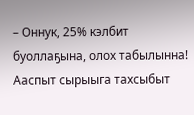– Оннук, 25% кэлбит буоллаҕына, олох табылынна! Ааспыт сырыыга тахсыбыт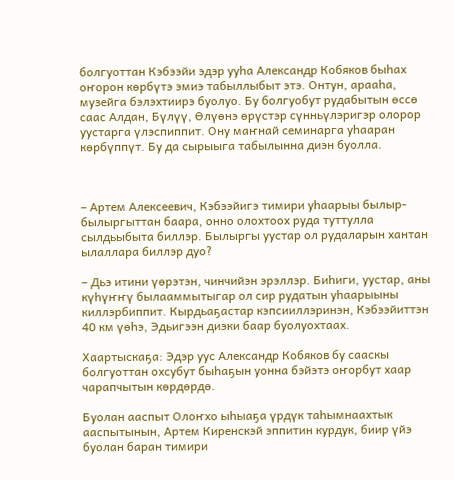болгуоттан Кэбээйи эдэр ууһа Александр Кобяков быһах оҥорон көрбүтэ эмиэ табыллыбыт этэ. Онтун, арааһа, музейга бэлэхтиирэ буолуо. Бу болгуобут рудабытын өссө саас Алдан, Бүлүү, Өлүөнэ өрүстэр сүнньүлэригэр олорор уустарга үлэспиппит. Ону маҥнай семинарга уһааран көрбүппүт. Бу да сырыыга табылынна диэн буолла.



– Артем Алексеевич, Кэбээйигэ тимири уһаарыы былыр-былыргыттан баара, онно олохтоох руда туттулла сылдьыбыта биллэр. Былыргы уустар ол рудаларын хантан ылаллара биллэр дуо?

– Дьэ итини үөрэтэн, чинчийэн эрэллэр. Биһиги, уустар, аны күһүҥҥү былааммытыгар ол сир рудатын уһаарыыны киллэрбиппит. Кырдьаҕастар кэпсииллэринэн, Кэбээйиттэн 40 км үөһэ, Эдьигээн диэки баар буолуохтаах.

Хаартыскаҕа: Эдэр уус Александр Кобяков бу сааскы болгуоттан охсубут быһаҕын уонна бэйэтэ оҥорбут хаар чарапчытын көрдөрдө.

Буолан ааспыт Олоҥхо ыһыаҕа үрдүк таһымнаахтык ааспытынын, Артем Киренскэй эппитин курдук, биир үйэ буолан баран тимири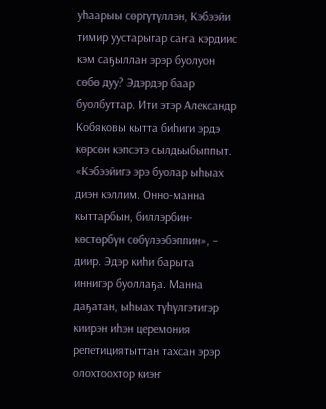уһаарыы сөргүтүллэн, Кэбээйи тимир уустарыгар саҥа кэрдиис кэм саҕыллан эрэр буолуон сөбө дуу? Эдэрдэр баар буолбуттар. Ити этэр Александр Кобяковы кытта биһиги эрдэ көрсөн кэпсэтэ сылдьыбыппыт. «Кэбээйигэ эрэ буолар ыһыах диэн кэллим. Онно-манна кыттарбын, биллэрбин-көстөрбүн сөбүлээбэппин», – диир. Эдэр киһи барыта иннигэр буоллаҕа. Манна даҕатан, ыһыах түһүлгэтигэр киирэн иһэн церемония репетициятыттан тахсан эрэр олохтоохтор киэҥ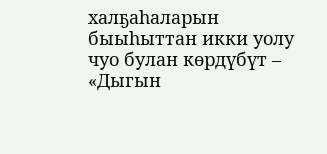халҕаһаларын быыһыттан икки уолу чуо булан көрдүбүт – «Дыгын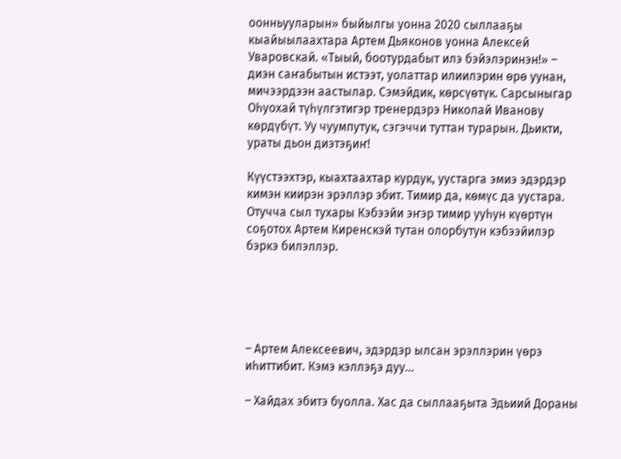оонньууларын» быйылгы уонна 2020 сыллааҕы кыайыылаахтара Артем Дьяконов уонна Алексей Уваровскай. «Тыый, боотурдабыт илэ бэйэлэринэн!» – диэн саҥабытын истээт, уолаттар илиилэрин өрө уунан, мичээрдээн аастылар. Сэмэйдик, көрсүөтүк. Сарсыныгар Оһуохай түһүлгэтигэр тренердэрэ Николай Иванову көрдүбүт. Уу чуумпутук, сэгэччи туттан турарын. Дьикти, ураты дьон диэтэҕиҥ!

Күүстээхтэр, кыахтаахтар курдук, уустарга эмиэ эдэрдэр кимэн киирэн эрэллэр эбит. Тимир да, көмүс да уустара. Отучча сыл тухары Кэбээйи эҥэр тимир ууһун күөртүн соҕотох Артем Киренскэй тутан олорбутун кэбээйилэр бэркэ билэллэр.





– Артем Алексеевич, эдэрдэр ылсан эрэллэрин үөрэ иһиттибит. Кэмэ кэллэҕэ дуу...

– Хайдах эбитэ буолла. Хас да сыллааҕыта Эдьиий Дораны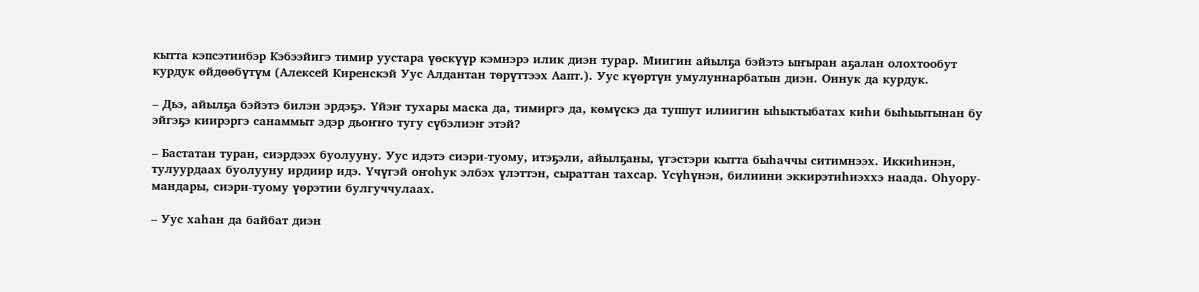кытта кэпсэтиибэр Кэбээйигэ тимир уустара үөскүүр кэмнэрэ илик диэн турар. Миигин айылҕа бэйэтэ ыҥыран аҕалан олохтообут курдук өйдөөбүтүм (Алексей Киренскэй Уус Алдантан төрүттээх Аапт.). Уус күөртүн умулуннарбатын диэн. Оннук да курдук.

– Дьэ, айылҕа бэйэтэ билэн эрдэҕэ. Үйэҥ тухары маска да, тимиргэ да, көмүскэ да туппут илиигин ыһыктыбатах киһи быһыытынан бу эйгэҕэ киирэргэ санаммыт эдэр дьоҥҥо тугу сүбэлиэҥ этэй?

– Бастатан туран, сиэрдээх буолууну. Уус идэтэ сиэри-туому, итэҕэли, айылҕаны, үгэстэри кытта быһаччы ситимнээх. Иккиһинэн, тулуурдаах буолууну ирдиир идэ. Үчүгэй оҥоһук элбэх үлэттэн, сыраттан тахсар. Үсүһүнэн, билиини эккирэтиһиэххэ наада. Оһуору-мандары, сиэри-туому үөрэтии булгуччулаах.

– Уус хаһан да байбат диэн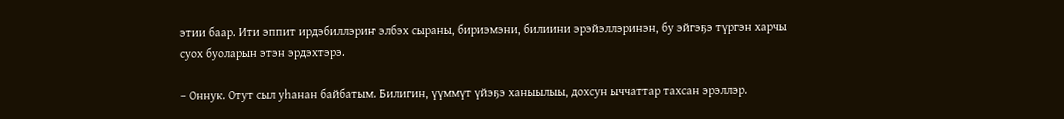этии баар. Ити эппит ирдэбиллэриҥ элбэх сыраны, бириэмэни, билиини эрэйэллэринэн, бу эйгэҕэ түргэн харчы суох буоларын этэн эрдэхтэрэ.

– Оннук. Отут сыл уһанан байбатым. Билигин, үүммүт үйэҕэ ханыылыы, дохсун ыччаттар тахсан эрэллэр.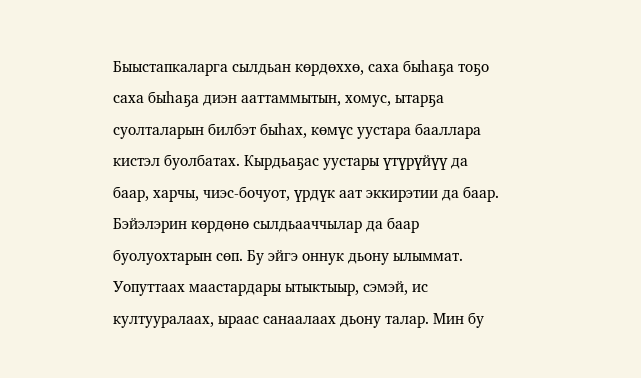Быыстапкаларга сылдьан көрдөххө, саха быһаҕа тоҕо саха быһаҕа диэн ааттаммытын, хомус, ытарҕа суолталарын билбэт быһах, көмүс уустара бааллара кистэл буолбатах. Кырдьаҕас уустары үтүрүйүү да баар, харчы, чиэс-бочуот, үрдүк аат эккирэтии да баар. Бэйэлэрин көрдөнө сылдьааччылар да баар буолуохтарын сөп. Бу эйгэ оннук дьону ылыммат. Уопуттаах маастардары ытыктыыр, сэмэй, ис култууралаах, ыраас санаалаах дьону талар. Мин бу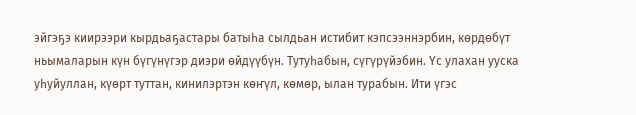эйгэҕэ киирээри кырдьаҕастары батыһа сылдьан истибит кэпсээннэрбин, көрдөбүт ньымаларын күн бүгүнүгэр диэри өйдүүбүн. Тутуһабын, сүгүрүйэбин. Үс улахан ууска уһуйуллан, күөрт туттан, кинилэртэн көҥүл, көмөр, ылан турабын. Ити үгэс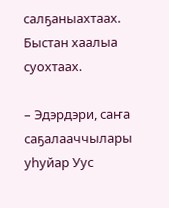салҕаныахтаах. Быстан хаалыа суохтаах.

– Эдэрдэри, саҥа саҕалааччылары уһуйар Уус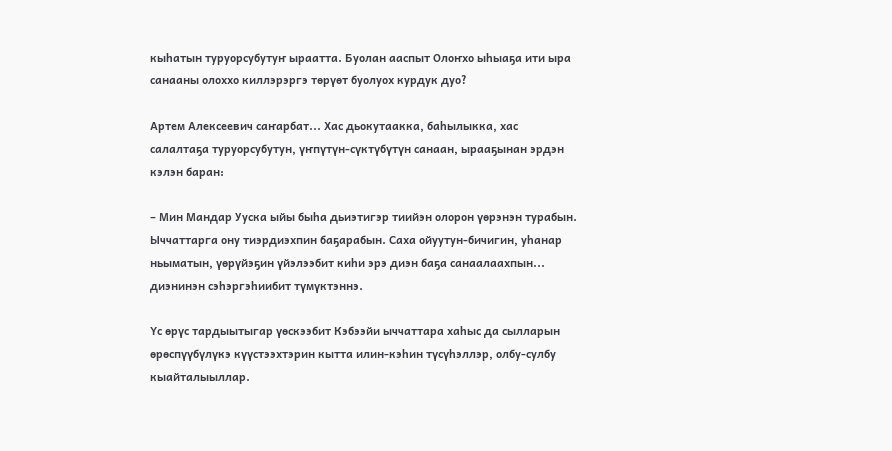кыһатын туруорсубутуҥ ыраатта. Буолан ааспыт Олоҥхо ыһыаҕа ити ыра санааны олоххо киллэрэргэ төрүөт буолуох курдук дуо?

Артем Алексеевич саҥарбат... Хас дьокутаакка, баһылыкка, хас салалтаҕа туруорсубутун, үҥпүтүн-сүктүбүтүн санаан, ырааҕынан эрдэн кэлэн баран:

– Мин Мандар Ууска ыйы быһа дьиэтигэр тиийэн олорон үөрэнэн турабын. Ыччаттарга ону тиэрдиэхпин баҕарабын. Саха ойуутун-бичигин, уһанар ньыматын, үөрүйэҕин үйэлээбит киһи эрэ диэн баҕа санаалаахпын... диэнинэн сэһэргэһиибит түмүктэннэ.

Үс өрүс тардыытыгар үөскээбит Кэбээйи ыччаттара хаһыс да сылларын өрөспүүбүлүкэ күүстээхтэрин кытта илин-кэһин түсүһэллэр, олбу-сулбу кыайталыыллар.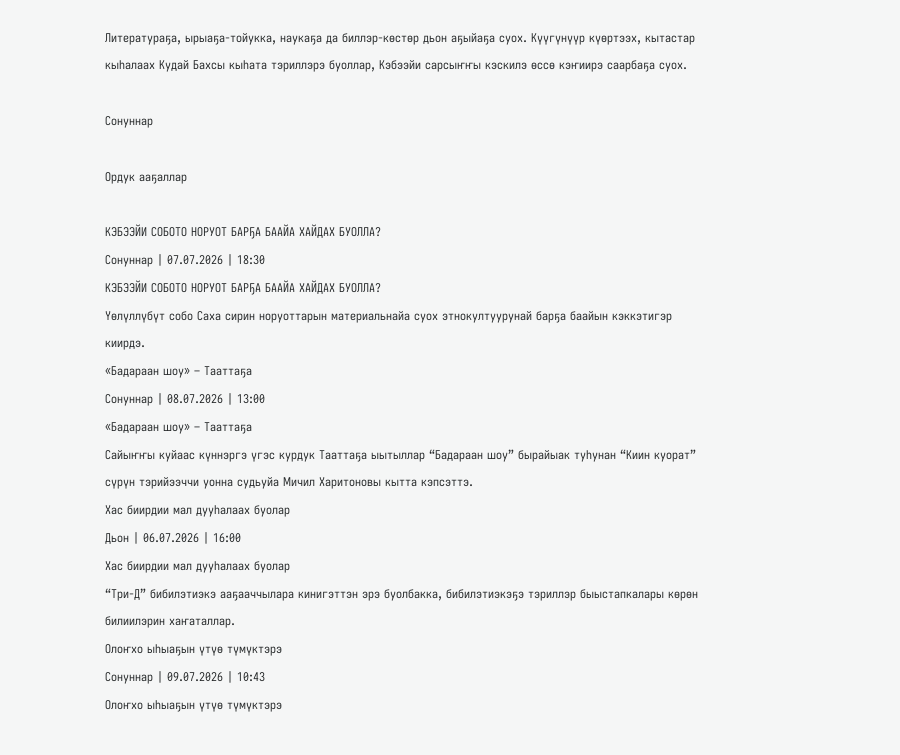Литератураҕа, ырыаҕа-тойукка, наукаҕа да биллэр-көстөр дьон аҕыйаҕа суох. Күүгүнүүр күөртээх, кытастар кыһалаах Кудай Бахсы кыһата тэриллэрэ буоллар, Кэбээйи сарсыҥҥы кэскилэ өссө кэҥиирэ саарбаҕа суох.

Сонуннар

Ордук ааҕаллар

КЭБЭЭЙИ СОБОТО НОРУОТ БАРҔА БААЙА ХАЙДАХ БУОЛЛА?
Сонуннар | 07.07.2026 | 18:30
КЭБЭЭЙИ СОБОТО НОРУОТ БАРҔА БААЙА ХАЙДАХ БУОЛЛА?
Үөлүллүбүт собо Саха сирин норуоттарын материальнайа суох этнокултуурунай барҕа баайын кэккэтигэр киирдэ.
«Бадараан шоу» – Тааттаҕа
Сонуннар | 08.07.2026 | 13:00
«Бадараан шоу» – Тааттаҕа
Сайыҥҥы куйаас күннэргэ үгэс курдук Тааттаҕа ыытыллар “Бадараан шоу” бырайыак туһунан “Киин куорат” сүрүн тэрийээччи уонна судьуйа Мичил Харитоновы кытта кэпсэттэ.
Хас биирдии мал дууһалаах буолар
Дьон | 06.07.2026 | 16:00
Хас биирдии мал дууһалаах буолар
“Три-Д” бибилэтиэкэ ааҕааччылара кинигэттэн эрэ буолбакка, бибилэтиэкэҕэ тэриллэр быыстапкалары көрөн билиилэрин хаҥаталлар.
Олоҥхо ыһыаҕын үтүө түмүктэрэ
Сонуннар | 09.07.2026 | 10:43
Олоҥхо ыһыаҕын үтүө түмүктэрэ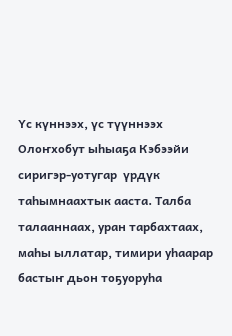Үс күннээх, үс түүннээх Олоҥхобут ыһыаҕа Кэбээйи сиригэр-уотугар  үрдүк таһымнаахтык ааста. Талба талааннаах, уран тарбахтаах, маһы ыллатар, тимири уһаарар бастыҥ дьон тоҕуоруһа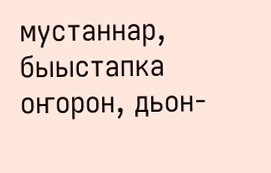мустаннар, быыстапка оҥорон, дьон-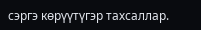сэргэ көрүүтүгэр тахсаллар.